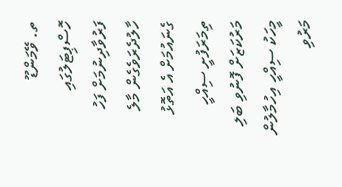ތ. ވޭމަންޑޫ ހޮސްޕިޓަލުގައި ފަރުވާދިނުމަށް ފަހު ހާލުދެރަވެގެން މާލެ ގެނައުމަށް އެ އަތޮޅު ތިމަރަފުށީ ސިއްހީ މަރުކަޒަށް ފޮނުވި ބަލި މީހަކު ސިއްހީ އިހުމާލުން މަރުވި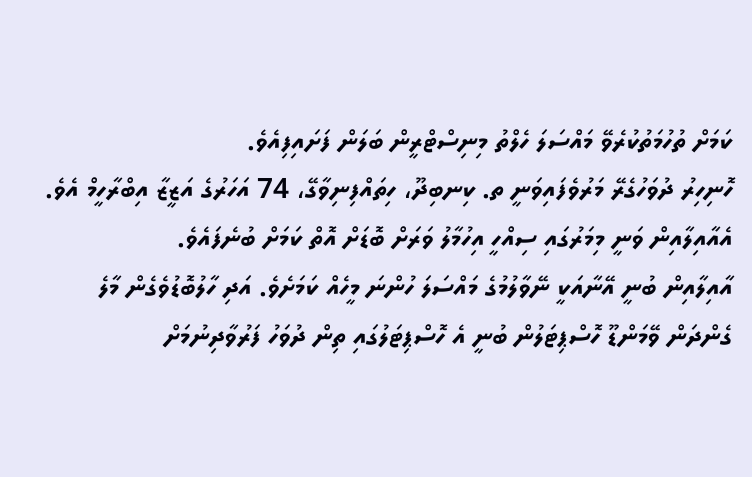ކަމަށް ތުހުމަތުކުރެވޭ މައްސަލަ ހެލްތު މިނިސްޓްރީން ބަލަން ފަށައިފިއެވެ.
ހޮނިހިރު ދުވަހުގެރޭ މަރުވެފައިވަނީ ތ. ކިނބިދޫ، ހިތައްފިނިވާގޭ، 74 އަހަރުގެ އަޒީޒާ އިބްރާހީމް އެވެ.
އެއާއިލާއިން ވަނީ މިމަރުގައި ސިއްހީ އިހުމާލު ވަރަށް ބޮޑަށް އޮތް ކަމަށް ބުނެފައެވެ.
އާއިލާއިން ބުނީ އޭނާއަކީ ނޭވާލުމުގެ މައްސަލަ ހުންނަ މީހެއް ކަމަށެވެ. އަދި ހާލުބޮޑުވެގެން މާލެ ގެންދަން ވޭމަންޑޫ ހޮސްޕިޓަލުން ބުނީ އެ ހޮސްޕިޓަލުގައި ތިން ދުވަހު ފަރުވާދިނުމަށް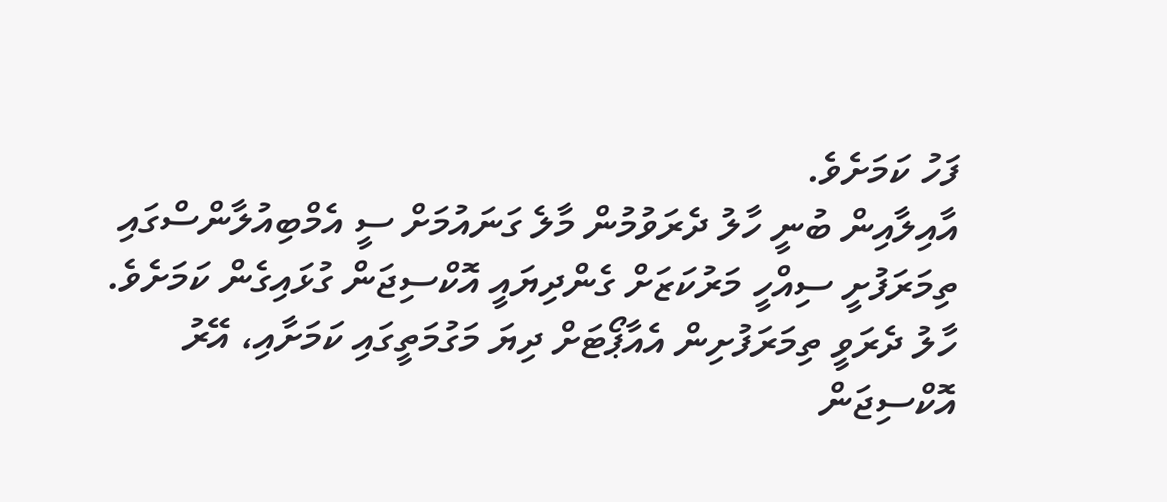ފަހު ކަމަށެވެ.
އާއިލާއިން ބުނީ ހާލު ދެރަވުމުން މާލެ ގަނައުމަށް ސީ އެމްބިއުލާންސްގައި ތިމަރަފުށީ ސިއްހީ މަރުކަޒަށް ގެންދިޔައީ އޮކްސިޖަން ގުޅައިގެން ކަމަށެވެ. ހާލު ދެރަވީ ތިމަރަފުށިން އެއާޕޯޓަށް ދިޔަ މަގުމަތީގައި ކަމަށާއި، އޭރު އޮކްސިޖަން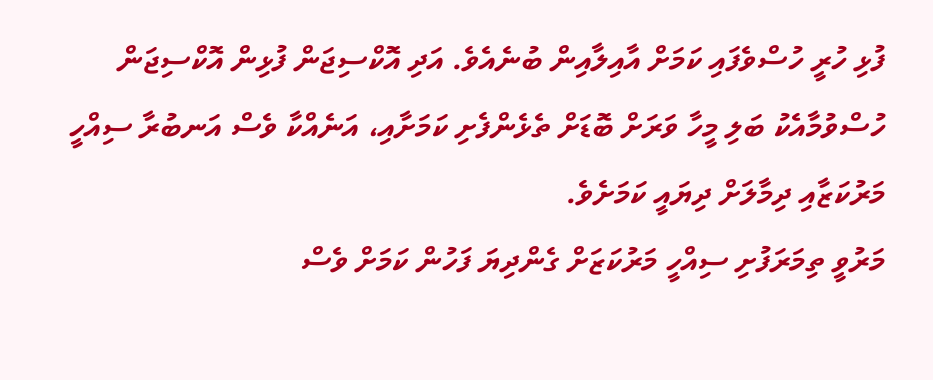ފުޅި ހުރީ ހުސްވެފައި ކަމަށް އާއިލާއިން ބުނެއެވެ. އަދި އޮކްސިޖަން ފުޅިން އޮކްސިޖަން ހުސްވުމާއެކު ބަލި މީހާ ވަރަށް ބޮޑަށް ތެޅެންފެށި ކަމަށާއި، އަނެއްކާ ވެސް އަނބުރާ ސިއްހީ މަރުކަޒާއި ދިމާލަށް ދިޔައީ ކަމަށެވެ.
މަރުވީ ތިމަރަފުށި ސިއްހީ މަރުކަޒަށް ގެންދިޔަ ފަހުން ކަމަށް ވެސް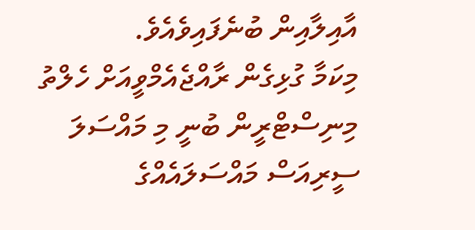އާއިލާއިން ބުނެފައިވެއެވެ.
މިކަމާ ގުޅިގެން ރާއްޖެއެމްވީއަށް ހެލްތު މިނިސްޓްރީން ބުނީ މި މައްސަލަ ސީރިއަސް މައްސަލައެއްގެ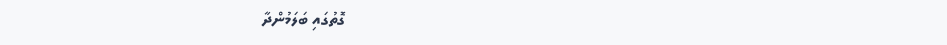ގޮތުގައި ބަލަމުންދާ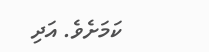ކަމަށެވެ. އަދި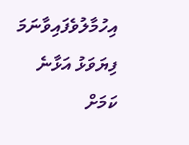އިހުމާލުވެފައިވާނަމަ ފިޔަވަޅު އަޅާނެ ކަމަށް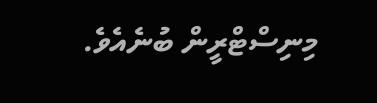މިނިސްޓްރީން ބުނެއެވެ.